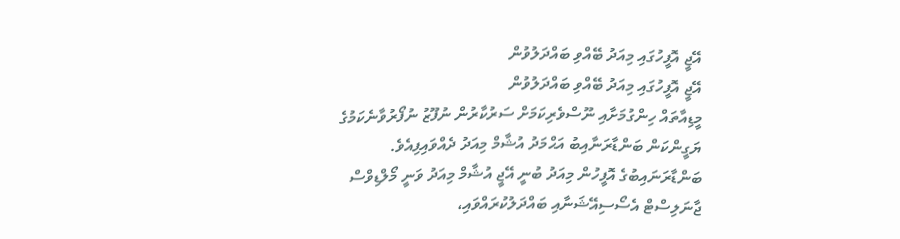އޭޖީ އޮފީހުގައި މިއަދު ބޭއްވި ބައްދަލުވުން
އޭޖީ އޮފީހުގައި މިއަދު ބޭއްވި ބައްދަލުވުން
މީޑިއާތައް ހިންގުމަށާއި ނޫސްވެރިކަމަށް ސަރުކާރުން ނުފޫޒު ނުފޯރުވާނެކަމުގެ ޔަގީންކަން ބަންޑާރަނާއިބު އަޙްމަދު އުޝާމް މިއަދު ދެއްވައިފިއެވެ.
ބަންޑާރަނައިބުގެ އޮފީހުން މިއަދު ބުނީ އޭޖީ އުޝާމް މިއަދު ވަނީ މޯލްޑިވްސް ޖާނަލިސްޓް އެސޯސިއޭޝަނާއި ބައްދަލުކުރައްވައި،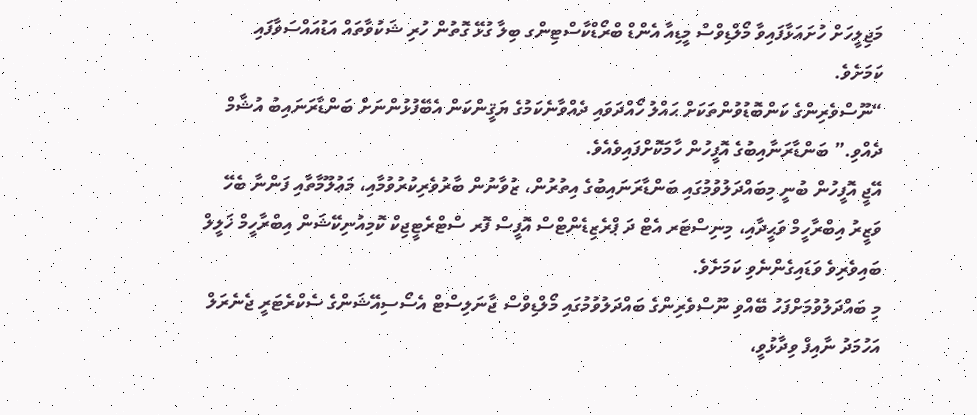މަޖިލީހަށް ހުށައަޅާފައިވާ މޯލްޑިވްސް މީޑިއާ އެންޑް ބްރޯޑްކާސްޓިންގ ބިލާ ގުޅޭ ގޮތުން ހުރި ޝަކުވާތައް އަޑުއައްސަވާފައި ކަމަށެވެ.
“ނޫސްވެރިންގެ ކަންބޮޑުވުންތަކަށް ޙައްލު ހޯއްދަވައި ދެއްވާނެކަމުގެ ޔަޤީންކަން އެބޭފުޅުންނަށް ބަންޑާރަނައިބު އުޝާމް ދެއްވި.” ބަންޑާރަނާއިބުގެ އޮފީހުން ހާމަކޮށްފައިވެއެވެ.
އޭޖީ އޮފީހުން ބުނީ މިބައްދަލުވުމުގައި ބަންޑާރަނައިބުގެ އިތުރުން، ޒުވާނުން ބާރުވެރިކުރުވުމާއި، މަޢުލޫމާތާއި ފަންނާ ބެހޭ ވަޒީރު އިބްރާހީމް ވަޙީދާއި، މިނިސްޓަރ އެޓް ދަ ޕްރެޒިޑެންޓްސް އޮފީސް ފޮރ ސްޓްރެޓީޖިކް ކޮމިއުނިކޭޝަން އިބްރާހީމް ޚަލީލް ބައިވެރިވެ ވަޑައިގެންނެވި ކަމަށެވެ.
މި ބައްދަލުވުމަށްފަހު ބޭއްވި ނޫސްވެރިންގެ ބައްދަލުވުމުގައި މޯލްޑިވްސް ޖާނަލިސްޓް އެސޯސިއޭޝަންގެ ސެކްރެޓަރީ ޖެނެރަލް އަހުމަދު ނާއިފް ވިދާޅުވީ،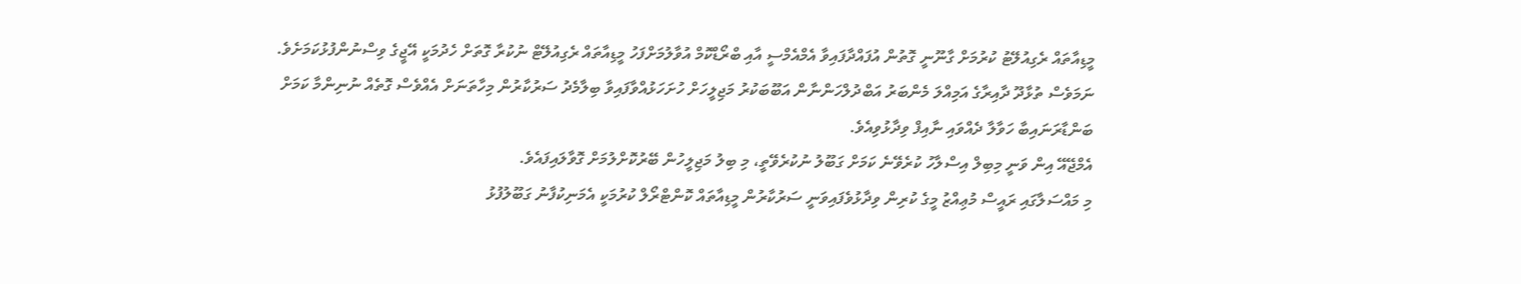މީޑިއާތައް ރެގިއުލޭޓު ކުރުމަށް ގާނޫނީ ގޮތުން އުފައްދާފައިވާ އެމްއެމްސީ އާއި ބްރޯޑްކޮމް އުވާލުމަށްފަހު މީޑިއާތައް ރެގިއުލޭޓް ނުކުރާ ގޮތަށް ހެދުމަކީ އޭޖީގެ ވިސްނުންފުޅުކަމަށެވެ.
ނަމަވެސް ތުޅާދޫ ދާއިރާގެ އަމިއްލަ މެންބަރު އަބްދުލްހަންނާން އަބޫބަކުރު މަޖިލީހަށް ހުށަހަޅުއްވާފައިވާ ބިލާމެދު ސަރުކާރުން މިހާތަނަށް އެއްވެސް ގޮތެއް ނުނިންމާ ކަމަށް ބަންޑާރަނައިބާ ހަވާލާ ދެއްވައި ނާއިފް ވިދާޅުވިއެވެ.
އެމްޖޭއޭ އިން ވަނީ މިބިލް އިސްލާހު ކުރެވޭނެ ކަމަށް ގަބޫލު ނުކުރެވޭތީ، މި ބިލު މަޖިލީހުން ބޭރުކޮށްލުމަށް ގޮވާލައިފައެވެ.
މި މައްސަލާގައި ރައީސް މުޢިއްޒު މީގެ ކުރިން ވިދާޅުވެފައިވަނީ ސަރުކާރުން މީޑިއާތައް ކޮންޓްރޯލް ކުރުމަކީ އެމަނިކުފާނު ގަބޫލުފުޅު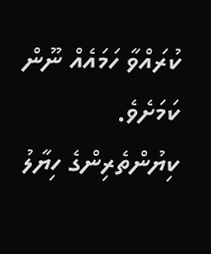ކުރައްވާ ހަމައެއް ނޫން ކަމަށެވެ.
ކިޔުންތެރިންގެ ހިޔާލު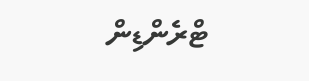ޓްރެންޑިން